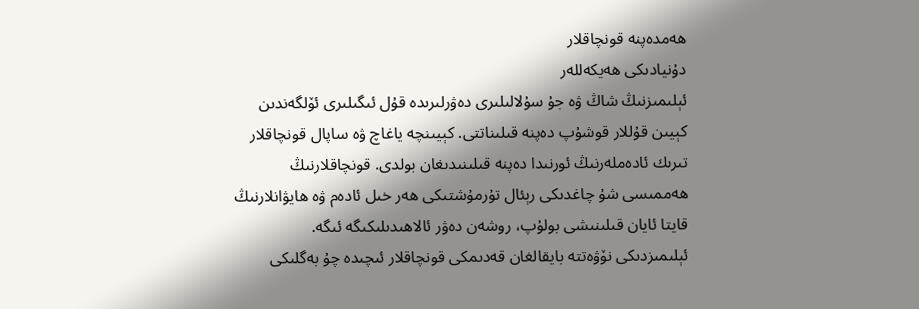ھەمدەپنە قونچاقلار
دۇنيادىكى ھەيكەللەر
ئېلىمىزنىڭ شاڭ ۋە جۇ سۇلالىلىرى دەۋرلىرىدە قۇل ئىگىلىرى ئۆلگەندىن كېيىن قۇللار قوشۇپ دەپنە قىلىناتتى. كېيىنچە ياغاچ ۋە ساپال قونچاقلار تىرىك ئادەملەرنىڭ ئورنىدا دەپنە قىلىنىدىغان بولدى. قونچاقلارنىڭ ھەممىسى شۇ چاغدىكى رېئال تۇرمۇشتىكى ھەر خىل ئادەم ۋە ھايۋانلارنىڭ قايتا ئايان قىلىنىشى بولۇپ، روشەن دەۋر ئالاھىدىلىكىگە ئىگە.
ئېلىمىزدىكى نۆۋەتتە بايقالغان قەدىمكى قونچاقلار ئىچىدە چۇ بەگلىكى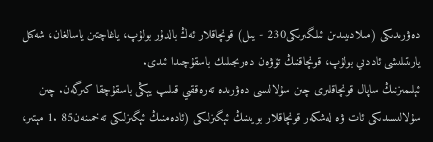دەۋرىدىكى (مىلادىيىدىن ئىلگىرىكى230 - يىل) قونچاقلار ئەڭ بالدۇر بولۇپ، ياغاچتىن ياسالغان، شەكىل يارىتىلىشى ئاددىي بولۇپ، قونچاقنىڭ تۆۋەن دەرىجىلىك باسقۇچىدا ئىدى.
ئېلىمىزنىڭ ساپال قونچاقلىرى چىن سۇلالىسى دەۋرىدە تەرەققىي قىلىپ يېڭى باسقۇچقا كىرگەن. چىن سۇلالىسىدىكى ئات ۋە لەشكەر قونچاقلار بويىنىڭ ئېگىزلىكى (ئادەمنىڭ ئېگىزلىكى تەخمىنەن85 .1 مېتىر،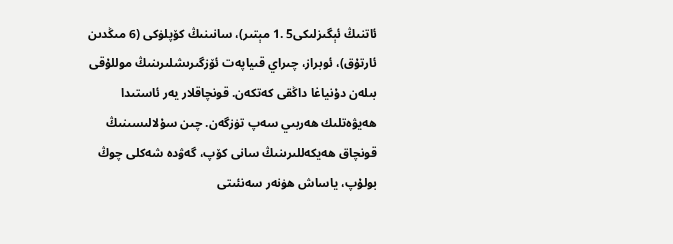ئاتنىڭ ئېگىزلىكى5 .1 مېتىر)، سانىنىڭ كۆپلۈكى (6 مىڭدىن ئارتۇق)، ئوبراز، چىراي قىياپەت ئۆزگىرىشلىرىنىڭ موللۇقى بىلەن دۇنياغا داڭقى كەتكەن. قونچاقلار يەر ئاستىدا ھەيۋەتلىك ھەربىي سەپ تۈزگەن. چىن سۇلالىسىنىڭ قونچاق ھەيكەللىرىنىڭ سانى كۆپ، گەۋدە شەكلى چوڭ بولۇپ، ياساش ھۈنەر سەنئىتى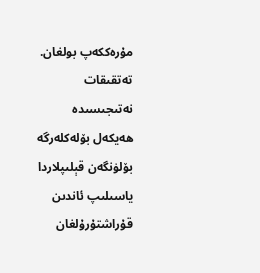مۇرەككەپ بولغان. تەتقىقات نەتىجىسىدە ھەيكەل بۆلەكلەرگە بۆلۈنگەن قېلىپلاردا ياسىلىپ ئاندىن قۇراشتۇرۇلغان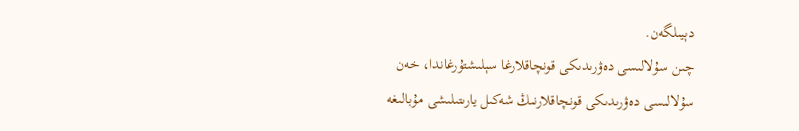دېيىلگەن.
چىن سۇلالىسى دەۋرىدىكى قونچاقلارغا سېلىشتۇرغاندا، خەن سۇلالىسى دەۋرىدىكى قونچاقلارنىڭ شەكىل يارىتىلىشى مۇبالىغە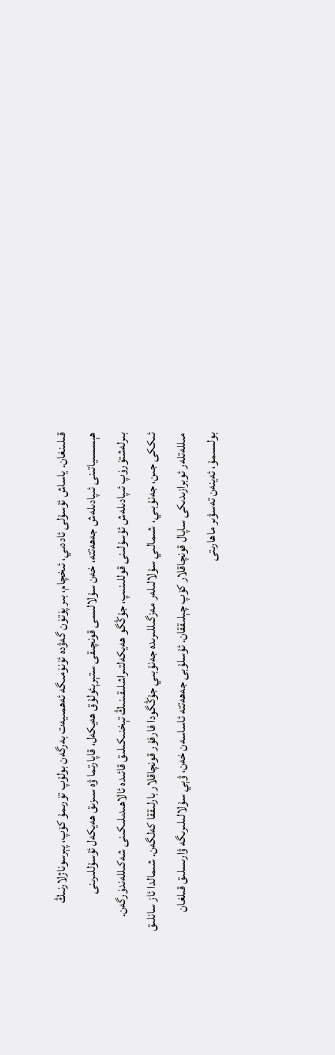قىلىنغان. ياساش ئۇسۇلى ئاددىي، ئىخچام، بىر پۈتۈن گەۋدە ئۈنۈمىگە ئەھمىيەت بەرگەن بولۇپ تۈرىمۇ كۆپ، پېرسوناژلارنىڭ ھېسسىياتىنى ئىپادىلەش جەھەتتە، خەن سۇلالىسى قونچىقى ستېرېئولۇق ھەيكەل، قاپارتما ۋە سىزىق ھەيكەل ئۇسۇللىرىنى بىرلەشتۈرۈپ ئىپادىلەش ئۇسۇلىنى قوللىنىپ، جۇڭگو ھەيكەلتىراشلىقىنىڭ تېخنىكىلىق قائىدە ئالاھىدىلىكىنى شەكىللەندۈرگەن.
ئىككى جىن، جەنۇبىي، شىمالىي سۇلالىلەر مەزگىللىرىدە جەنۇبىي جۇڭگودا فارفۇر قونچاقلار بارلىققا كەلگەن. شىمالدا ئاز سانلىق مىللەتلەر ئوبرازىدىكى ساپال قونچاقلار كۆپ چېلىققان. ئۇسلۇبى جەھەتتە ئاساسەن خەن، ۋېي سۇلالىلىرىگە ۋارىسلىق قىلغان بولسىمۇ، ئەينەن تەسۋىر ماھارىتى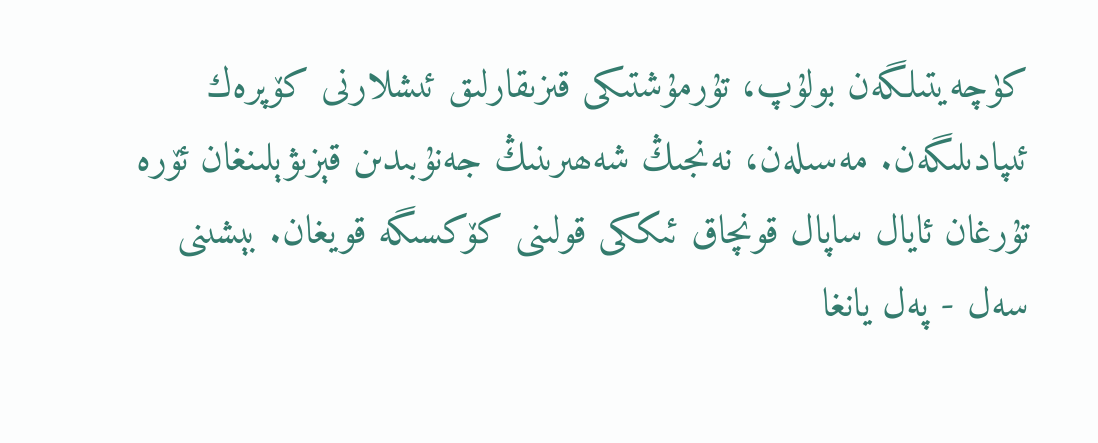كۈچەيتىلگەن بولۇپ، تۇرمۇشتىكى قىزىقارلىق ئىشلارنى كۆپرەك ئىپادىلىگەن. مەسىلەن، نەنجىڭ شەھىرىنىڭ جەنۇبىدىن قېزىۋېلىنغان ئۆرە تۇرغان ئايال ساپال قونچاق ئىككى قولىنى كۆكسىگە قويغان. بېشىنى سەل - پەل يانغا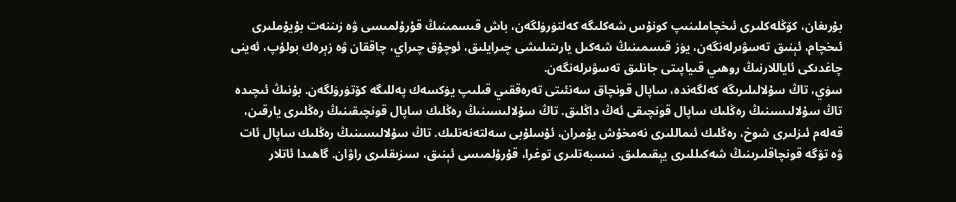بۇرىغان، كۆڭلەكلىرى ئىخچاملىنىپ كونۇس شەكلىگە كەلتۈرۈلگەن، باش قىسمىنىڭ قۇرۇلمىسى ۋە زىننەت بۇيۇملىرى ئىخچام، ئېنىق تەسۋىرلەنگەن، يۈز قىسمىنىڭ شەكىل يارىتىلىشى چىرايلىق، ئوچۇق چىراي، چاققان ۋە زېرەك بولۇپ، ئەينى چاغدىكى ئاياللارنىڭ روھىي قىياپىتى جانلىق تەسۋىرلەنگەن.
سۈي، تاڭ سۇلالىلىرىگە كەلگەندە، ساپال قونچاق سەنئىتى تەرەققىي قىلىپ يۈكسەك پەللىگە كۆتۈرۈلگەن. بۇنىڭ ئىچىدە تاڭ سۇلالىسىنىڭ رەڭلىك ساپال قونچىقى ئەڭ داڭلىق. تاڭ سۇلالىسىنىڭ رەڭلىك ساپال قونچىقىنىڭ رەڭلىرى يارقىن، قەلەم ئىزلىرى شوخ، رەڭلىك ئىماللىرى نەمخۇش يۇمران، ئۇسلۇبى سەلتەنەتلىك. تاڭ سۇلالىسىنىڭ رەڭلىك ساپال ئات ۋە تۆگە قونچاقلىرىنىڭ شەكىللىرى يېقىملىق. نىسبەتلىرى توغرا، قۇرۇلمىسى ئېنىق، سىزىقلىرى راۋان. گاھىدا ئاتلار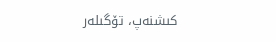كىشنەپ، تۆگىلەر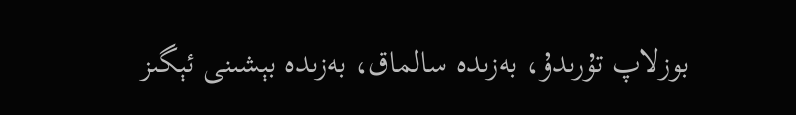بوزلاپ تۇرىدۇ، بەزىدە سالماق، بەزىدە بېشىنى ئېگىز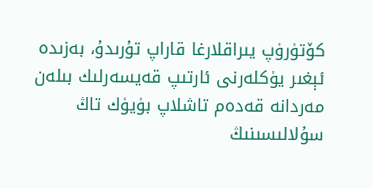كۆتۈرۈپ يىراقلارغا قاراپ تۇرىدۇ، بەزىدە ئېغىر يۈكلەرنى ئارتىپ قەيسەرلىك بىلەن مەردانە قەدەم تاشلاپ بۈيۈك تاڭ سۇلالىسىنىڭ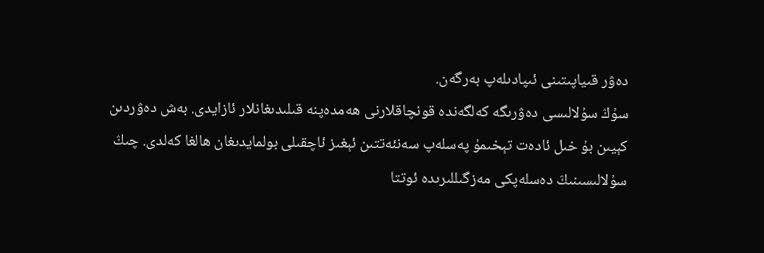دەۋر قىياپىتىنى ئىپادىلەپ بەرگەن.
سۇڭ سۇلالىسى دەۋرىگە كەلگەندە قونچاقلارنى ھەمدەپنە قىلىدىغانلار ئازايدى. بەش دەۋردىن كېيىن بۇ خىل ئادەت تېخىمۇ پەسلەپ سەنئەتتىن ئېغىز ئاچقىلى بولمايدىغان ھالغا كەلدى. چىڭ سۇلالىسىنىڭ دەسلەپكى مەزگىللىرىدە ئوتتا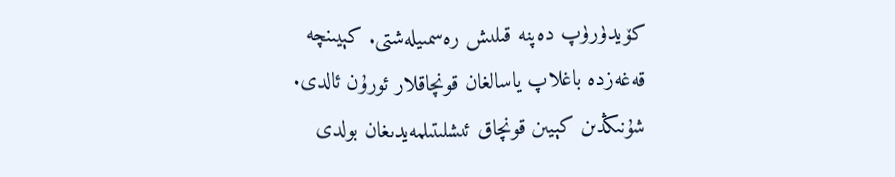كۆيدۈرۈپ دەپنە قىلىش رەسمىيلەشتى. كېيىنچە قەغەزدە باغلاپ ياسالغان قونچاقلار ئورۇن ئالدى. شۇنىڭدىن كېيىن قونچاق ئىشلىتىلمەيدىغان بولدى